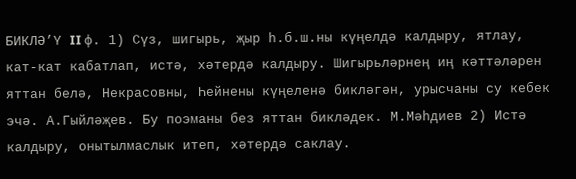БИКЛӘ’Ү II ф. 1) Сүз, шигырь, җыр һ.б.ш.ны күңелдә калдыру, ятлау, кат-кат кабатлап, истә, хәтердә калдыру. Шигырьләрнең иң кәттәләрен яттан белә, Некрасовны, Һейнены күңеленә бикләгән, урысчаны су кебек эчә. А.Гыйләҗев. Бу поэманы без яттан бикләдек. М.Мәһдиев 2) Истә калдыру, онытылмаслык итеп, хәтердә саклау.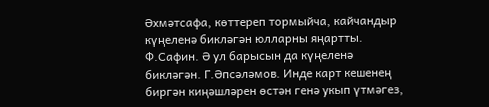Әхмәтсафа, көттереп тормыйча, кайчандыр күңеленә бикләгән юлларны яңартты. Ф.Сафин. Ә ул барысын да күңеленә бикләгән. Г.Әпсәләмов. Инде карт кешенең биргән киңәшләрен өстән генә укып үтмәгез,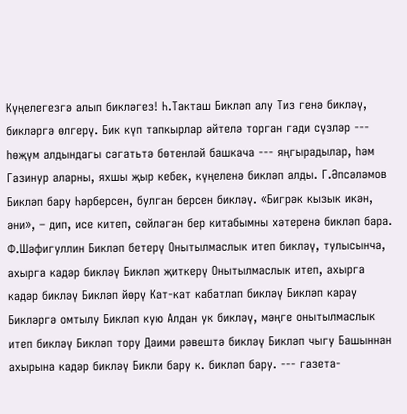Күңелегезгә алып бикләгез! Һ.Такташ Бикләп алу Тиз генә бикләү, бикләргә өлгерү. Бик күп тапкырлар әйтелә торган гади сүзләр --- һөҗүм алдындагы сәгатьтә бөтенләй башкача --- яңгырадылар, һәм Газинур аларны, яхшы җыр кебек, күңеленә бикләп алды. Г.Әпсәләмов Бикләп бару Һәрберсен, булган берсен бикләү. «Бигрәк кызык икән, әни», – дип, исе китеп, сөйләгән бер китабымны хәтеренә бикләп бара. Ф.Шәфигуллин Бикләп бетерү Онытылмаслык итеп бикләү, тулысынча, ахырга кадәр бикләү Бикләп җиткерү Онытылмаслык итеп, ахырга кадәр бикләү Бикләп йөрү Кат-кат кабатлап бикләү Бикләп карау Бикләргә омтылу Бикләп кую Алдан ук бикләү, мәңге онытылмаслык итеп бикләү Бикләп тору Даими рәвештә бикләү Бикләп чыгу Башыннан ахырына кадәр бикләү Бикли бару к. бикләп бару. --- газета-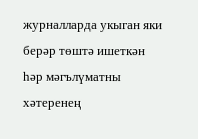журналларда укыган яки берәр төштә ишеткән һәр мәгълүматны хәтеренең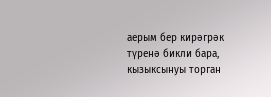аерым бер кирәгрәк түренә бикли бара, кызыксынуы торган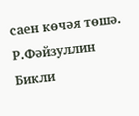саен көчәя төшә. Р.Фәйзуллин Бикли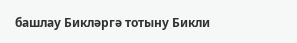башлау Бикләргә тотыну Бикли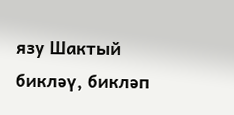язу Шактый бикләү, бикләп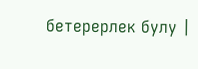бетерерлек булу |